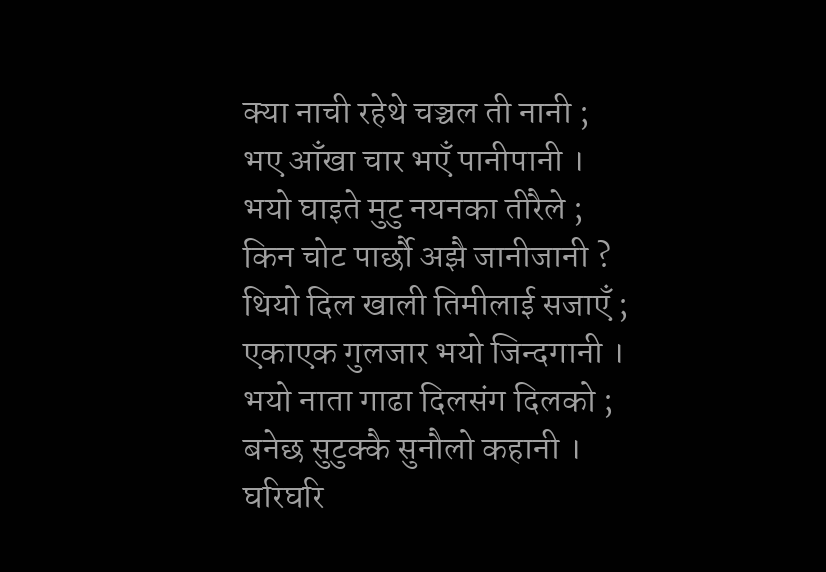क्या नाची रहेथे चञ्चल ती नानी ;
भए आँखा चार भएँ पानीपानी ।
भयो घाइते मुटु नयनका तीरैले ;
किन चोट पार्छौ अझै जानीजानी ?
थियो दिल खाली तिमीलाई सजाएँ ;
एकाएक गुलजार भयो जिन्दगानी ।
भयो नाता गाढा दिलसंग दिलको ;
बनेछ सुटुक्कै सुनौलो कहानी ।
घरिघरि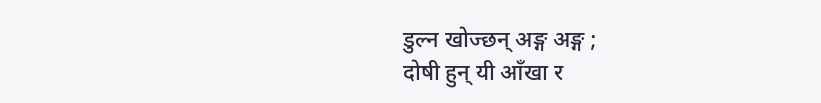डुल्न खोज्छन् अङ्ग अङ्ग ;
दोषी हुन् यी आँखा र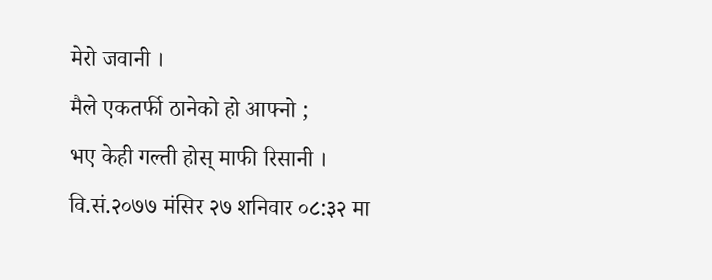मेरो जवानी ।
मैले एकतर्फी ठानेको हो आफ्नो ;
भए केही गल्ती होस् माफी रिसानी ।
वि.सं.२०७७ मंसिर २७ शनिवार ०८:३२ मा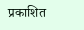प्रकाशित